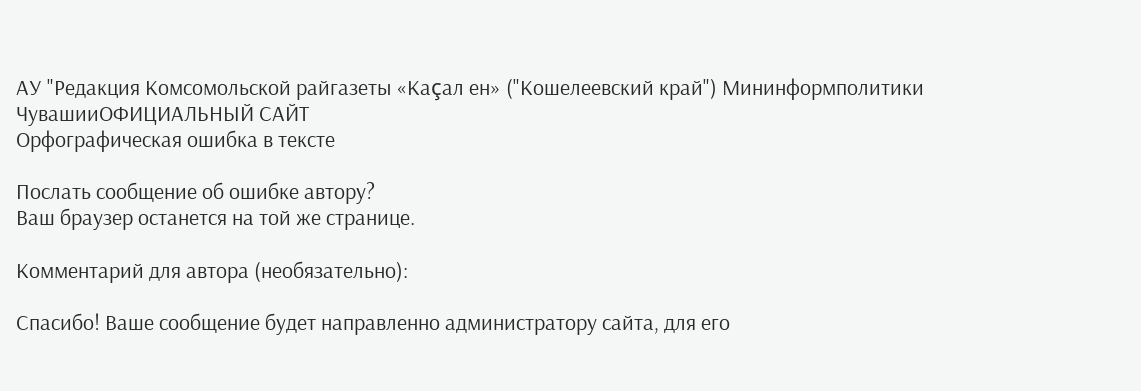АУ "Редакция Комсомольской райгазеты «Каçал ен» ("Кошелеевский край") Мининформполитики ЧувашииОФИЦИАЛЬНЫЙ САЙТ
Орфографическая ошибка в тексте

Послать сообщение об ошибке автору?
Ваш браузер останется на той же странице.

Комментарий для автора (необязательно):

Спасибо! Ваше сообщение будет направленно администратору сайта, для его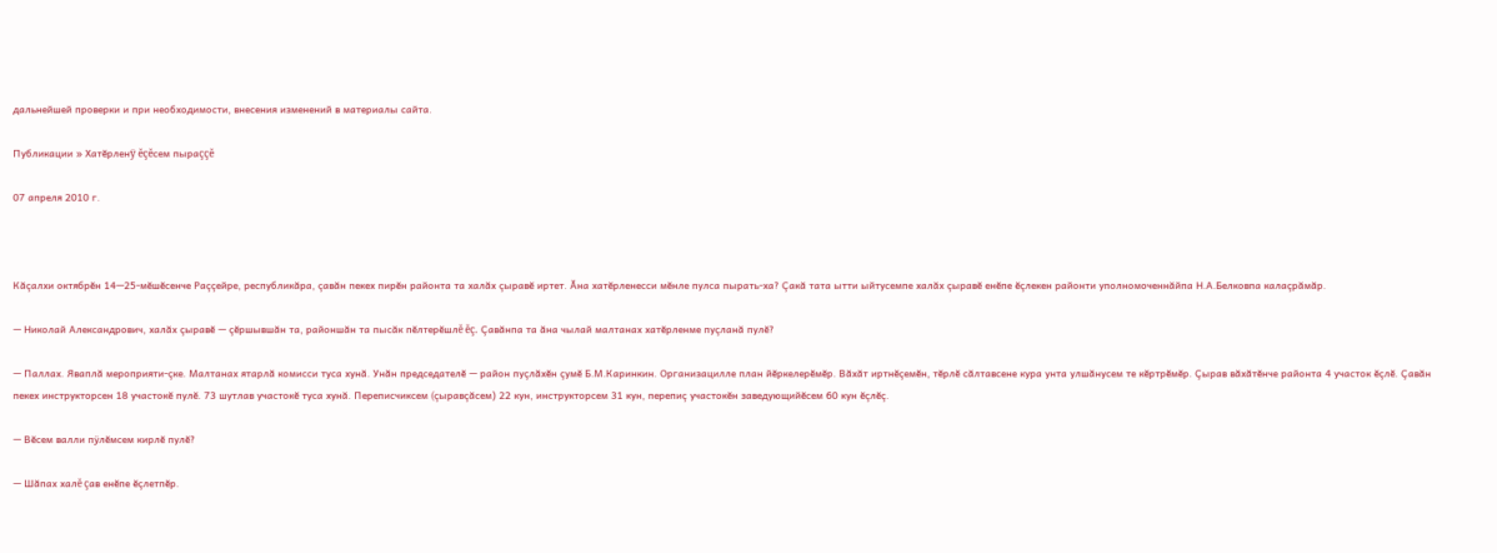дальнейшей проверки и при необходимости, внесения изменений в материалы сайта.

Публикации » Хатĕрленÿ ĕçĕсем пыраççĕ

07 апреля 2010 г.



Кăçалхи октябрĕн 14—25-мĕшĕсенче Раççейре, республикăра, çавăн пекех пирĕн районта та халăх çыравĕ иртет. Ăна хатĕрленесси мĕнле пулса пырать-ха? Çакă тата ытти ыйтусемпе халăх çыравĕ енĕпе ĕçлекен районти уполномоченнăйпа Н.А.Белковпа калаçрăмăр.

— Николай Александрович, халăх çыравĕ — çĕршывшăн та, районшăн та пысăк пĕлтерĕшлĕ ĕç. Çавăнпа та ăна чылай малтанах хатĕрленме пуçланă пулĕ?

— Паллах. Яваплă мероприяти-çке. Малтанах ятарлă комисси туса хунă. Унăн председателĕ — район пуçлăхĕн çумĕ Б.М.Каринкин. Организацилле план йĕркелерĕмĕр. Вăхăт иртнĕçемĕн, тĕрлĕ сăлтавсене кура унта улшăнусем те кĕртрĕмĕр. Çырав вăхăтĕнче районта 4 участок ĕçлĕ. Çавăн пекех инструкторсен 18 участокĕ пулĕ. 73 шутлав участокĕ туса хунă. Переписчиксем (çыравçăсем) 22 кун, инструкторсем 31 кун, перепиç участокĕн заведующийĕсем 60 кун ĕçлĕç.

— Вĕсем валли пÿлĕмсем кирлĕ пулĕ?

— Шăпах халĕ çав енĕпе ĕçлетпĕр.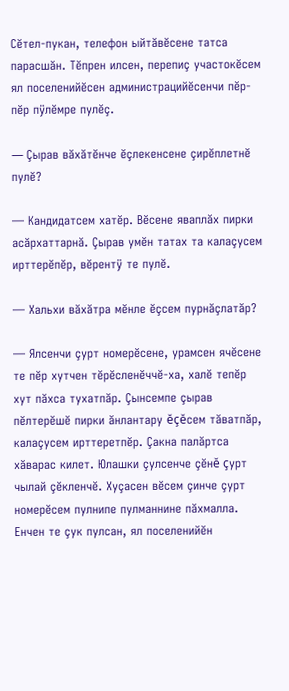Сĕтел-пукан, телефон ыйтăвĕсене татса парасшăн. Тĕпрен илсен, перепиç участокĕсем ял поселенийĕсен администрацийĕсенчи пĕр-пĕр пÿлĕмре пулĕç.

— Çырав вăхăтĕнче ĕçлекенсене çирĕплетнĕ пулĕ?

— Кандидатсем хатĕр. Вĕсене яваплăх пирки асăрхаттарнă. Çырав умĕн татах та калаçусем ирттерĕпĕр, вĕрентÿ те пулĕ.

— Хальхи вăхăтра мĕнле ĕçсем пурнăçлатăр?

— Ялсенчи çурт номерĕсене, урамсен ячĕсене те пĕр хутчен тĕрĕсленĕччĕ-ха, халĕ тепĕр хут пăхса тухатпăр. Çынсемпе çырав пĕлтерĕшĕ пирки ăнлантару ĕçĕсем тăватпăр, калаçусем ирттеретпĕр. Çакна палăртса хăварас килет. Юлашки çулсенче çĕнĕ çурт чылай çĕкленчĕ. Хуçасен вĕсем çинче çурт номерĕсем пулнипе пулманнине пăхмалла. Енчен те çук пулсан, ял поселенийĕн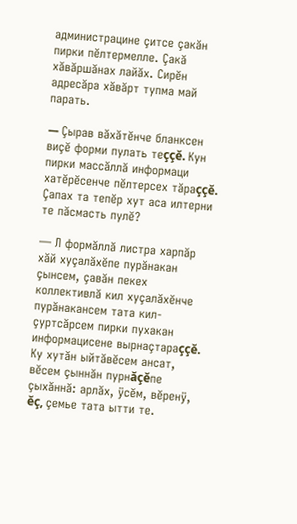администрацине çитсе çакăн пирки пĕлтермелле. Çакă хăвăршăнах лайăх. Сирĕн адресăра хăвăрт тупма май парать.

— Çырав вăхăтĕнче бланксен виçĕ форми пулать теççĕ. Кун пирки массăллă информаци хатĕрĕсенче пĕлтерсех тăраççĕ. Çапах та тепĕр хут аса илтерни те пăсмасть пулĕ?

— Л формăллă листра харпăр хăй хуçалăхĕпе пурăнакан çынсем, çавăн пекех коллективлă кил хуçалăхĕнче пурăнакансем тата кил-çуртсăрсем пирки пухакан информацисене вырнаçтараççĕ. Ку хутăн ыйтăвĕсем ансат, вĕсем çыннăн пурнăçĕпе çыхăннă: арлăх, ÿсĕм, вĕренÿ, ĕç, çемье тата ытти те.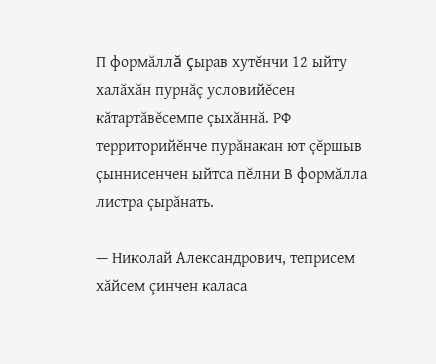П формăллă çырав хутĕнчи 12 ыйту халăхăн пурнăç условийĕсен кăтартăвĕсемпе çыхăннă. РФ территорийĕнче пурăнакан ют çĕршыв çыннисенчен ыйтса пĕлни В формăлла листра çырăнать.

— Николай Александрович, теприсем хăйсем çинчен каласа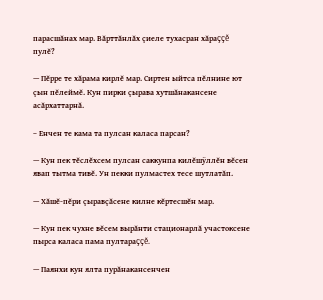парасшăнах мар. Вăрттăнлăх çиеле тухасран хăраççĕ пулĕ?

— Пĕрре те хăрама кирлĕ мар. Сиртен ыйтса пĕлнине ют çын пĕлеймĕ. Кун пирки çырава хутшăнакансене асăрхаттарнă.

– Енчен те кама та пулсан каласа парсан?

— Кун пек тĕслĕхсем пулсан саккунпа килĕшÿллĕн вĕсен явап тытма тивĕ. Ун пекки пулмастех тесе шутлатăп.

— Хăшĕ-пĕри çыравçăсене килне кĕртесшĕн мар.

— Кун пек чухне вĕсем вырăнти стационарлă участоксене пырса каласа пама пултараççĕ.

— Паянхи кун ялта пурăнакансенчен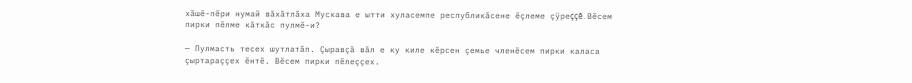хăшĕ-пĕри нумай вăхăтлăха Мускава е ытти хуласемпе республикăсене ĕçлеме çÿреççĕ. Вĕсем пирки пĕлме кăткăс пулмĕ-и?

— Пулмасть тесех шутлатăп. Çыравçă вăл е ку киле кĕрсен çемье членĕсем пирки каласа çыртараççех ĕнтĕ. Вĕсем пирки пĕлеççех.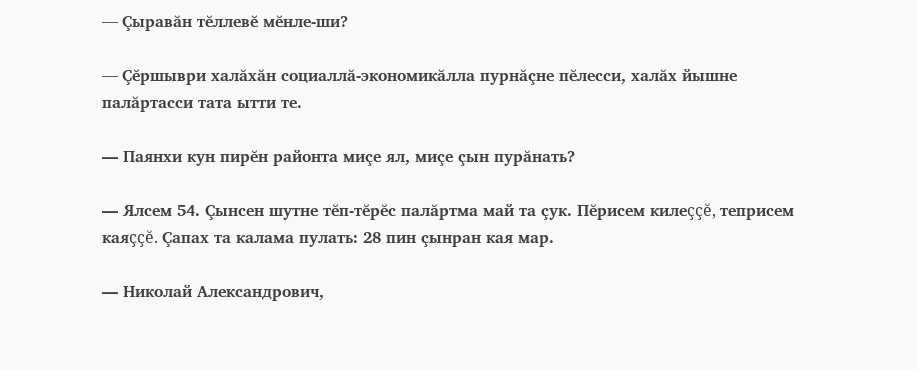— Çыравăн тĕллевĕ мĕнле-ши?

— Çĕршыври халăхăн социаллă-экономикăлла пурнăçне пĕлесси, халăх йышне палăртасси тата ытти те.

— Паянхи кун пирĕн районта миçе ял, миçе çын пурăнать?

— Ялсем 54. Çынсен шутне тĕп-тĕрĕс палăртма май та çук. Пĕрисем килеççĕ, теприсем каяççĕ. Çапах та калама пулать: 28 пин çынран кая мар.

— Николай Александрович,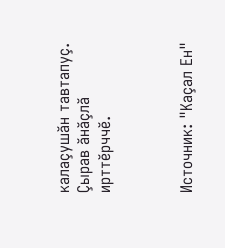калаçушăн тавтапуç. Çырав ăнăçлă ирттĕрччĕ.



Источник: "Каçал Ен"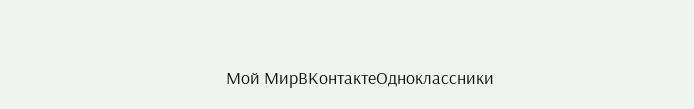Мой МирВКонтактеОдноклассники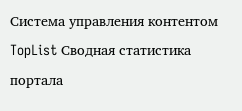Система управления контентом
TopList Сводная статистика портала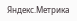Яндекс.Метрика